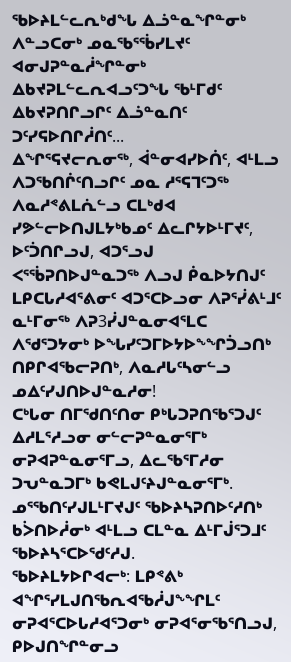ᖃᐅᔨᒪᓪᓚᕆᒃᑯᖓ ᐃᓘᓐᓇᖏᓐᓂᒃ ᐱᓐᓗᑕᓂᒃ ᓄᓇᖃᕐᖄᓯᒪᔪᑦ ᐊᓂᒍᕈᓐᓇᓲᖏᓐᓂᒃ ᐃᑲᔪᕈᒪᓪᓚᕆᐊᓗᑦᑐᖓ ᖃᒻᒥᑯᑦ ᐃᑲᔪᕈᑎᒋᓗᒋᑦ ᐃᓘᓐᓇᑎᑦ ᑐᑦᓯᕋᐅᑎᒋᓲᑎᑦ...
ᐃᖏᕐᕋᔪᓕᕆᓂᖅ, ᐋᓐᓂᐊᓯᐅᑏᑦ, ᐊᒻᒪᓗ ᐱᑐᖃᑎᒌᑦᑎᓗᒋᑦ ᓄᓇ ᓱᕐᕋᒣᑦᑐᖅ ᐱᓇᓱᕝᕕᒪᕇᓪᓗ ᑕᒪᒃᑯᐊ ᓯᕗᓪᓕᐅᑎᒍᒪᔭᒃᑲᓄᑦ ᐃᓚᒋᔭᐅᒻᒥᔪᑦ, ᐅᑦᑑᑎᒋᓗᒍ, ᐊᑐᕐᓗᒍ ᐸᕐᖄᕈᑎᐅᒍᓐᓇᑐᖅ ᐱᓗᒍ ᑮᓇᐅᔭᑎᒍᑦ ᒪᑭᑕᒐᓱᐊᕐᕕᓂᑦ ᐊᑐᕐᑕᐅᓗᓂ ᐱᕈᕐᓰᕕᒻᒧᑦ ᓇᒻᒥᓂᖅ ᐱᕈ3ᓰᒍᓐᓇᓂᐊᕐᒪᑕ ᐱᖁᕐᑐᔭᓂᒃ ᐅᖓᓯᑦᑐᒥᐅᔭᐅᖕᖏᑑᓗᑎᒃ ᑎᑭᒋᐊᖃᓕᕈᑎᒃ, ᐱᓇᓱᒐᑦᓴᓂᓪᓗ ᓄᐃᑦᓯᒍᑎᐅᒍᓐᓇᓱᓂ!
ᑕᒃᒐᓂ ᑎᒥᖁᑎᑦᑎᓂ ᑭᒃᒐᑐᕈᑎᖃᕐᑐᒍᑦ ᐃᓱᒪᕐᓱᓗᓂ ᓂᓪᓕᕈᓐᓇᓂᕐᒥᒃ ᓂᕈᐊᕈᓐᓇᓂᕐᒥᓗ, ᐃᓚᖃᕐᒥᓱᓂ ᑐᕃᓐᓇᑐᒥᒃ ᑲᕙᒪᒍᑦᔨᒍᓐᓇᓂᕐᒥᒃ. ᓄᕐᖃᑎᑦᓯᒍᒪᒻᒥᔪᒍᑦ ᖃᐅᔨᓴᕈᑎᐅᑦᓱᑎᒃ ᑲᐴᑎᐅᓲᓂᒃ ᐊᒻᒪᓗ ᑕᒪᓐᓇ ᐃᒻᒥᒎᕐᑐᒧᑦ ᖃᐅᔨᓴᕐᑕᐅᖁᑦᓱᒍ.
ᖃᐅᔨᒪᔭᐅᒋᐊᓕᒃ: ᒪᑭᕝᕕᒃ ᐊᖏᕐᓯᒪᒍᑎᖃᕆᐊᖃᓲᒍᖕᖏᒪᑦ ᓂᕈᐊᕐᑕᐅᒐᓱᐊᕐᑐᓂᒃ ᓂᕈᐊᕐᓂᖃᕐᑎᓗᒍ, ᑭᐅᒍᑎᖏᓐᓂᓗ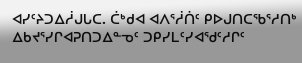ᐊᓯᑦᔨᑐᐃᓲᒍᒐᑕ. ᑖᒃᑯᐊ ᐊᐱᕐᓲᑏᑦ ᑭᐅᒍᑎᑕᖃᕐᓱᑎᒃ ᐃᑲᔪᕐᓯᒋᐊᕈᑎᑐᐃᓐᓀᑦ ᑐᑭᓯᒪᑦᓯᐊᖁᑦᓱᒋᑦ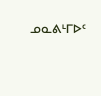ᓄᓇᕕᒻᒥᐅᑦ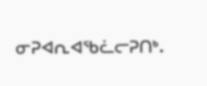ᓂᕈᐊᕆᐊᖃᓛᓕᕈᑎᒃ.